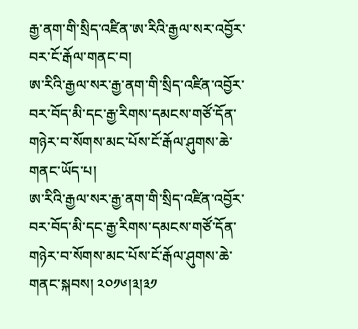རྒྱ་ནག་གི་སྲིད་འཛིན་ཨ་རིའི་རྒྱལ་སར་འབྱོར་བར་ངོ་རྒོལ་གནང་བ།
ཨ་རིའི་རྒྱལ་སར་རྒྱ་ནག་གི་སྲིད་འཛིན་འབྱོར་བར་བོད་མི་དང་རྒྱ་རིགས་དམངས་གཙོ་དོན་གཉེར་བ་སོགས་མང་པོས་ངོ་རྒོལ་ཤུགས་ཆེ་གནང་ཡོད་པ།
ཨ་རིའི་རྒྱལ་སར་རྒྱ་ནག་གི་སྲིད་འཛིན་འབྱོར་བར་བོད་མི་དང་རྒྱ་རིགས་དམངས་གཙོ་དོན་གཉེར་བ་སོགས་མང་པོས་ངོ་རྒོལ་ཤུགས་ཆེ་གནང་སྐབས། ༢༠༡༦།༣།༣༡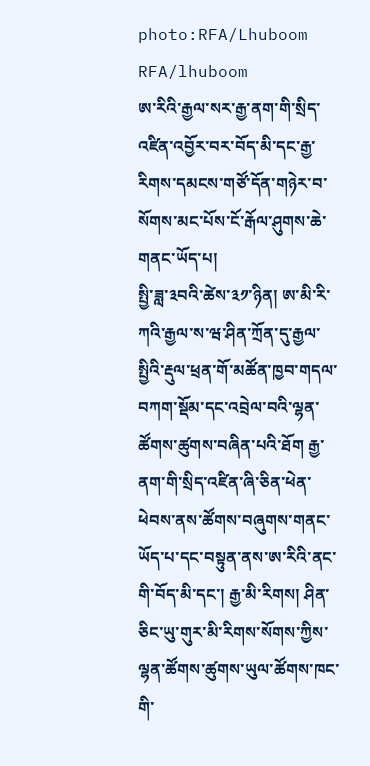photo:RFA/Lhuboom RFA/lhuboom
ཨ་རིའི་རྒྱལ་སར་རྒྱ་ནག་གི་སྲིད་འཛིན་འབྱོར་བར་བོད་མི་དང་རྒྱ་རིགས་དམངས་གཙོ་དོན་གཉེར་བ་སོགས་མང་པོས་ངོ་རྒོལ་ཤུགས་ཆེ་གནང་ཡོད་པ།
སྤྱི་ཟླ་༣བའི་ཚེས་༣༡་ཉིན། ཨ་མི་རི་ཀའི་རྒྱལ་ས་ཝ་ཤིན་ཀྲོན་དུ་རྒྱལ་སྤྱིའི་རྡུལ་ཕྲན་གོ་མཚོན་ཁྱབ་གདལ་བཀག་སྡོམ་དང་འབྲེལ་བའི་ལྷན་ཚོགས་ཚུགས་བཞིན་པའི་ཐོག རྒྱ་ནག་གི་སྲིད་འཛིན་ཞི་ཅིན་ཕེན་ཕེབས་ནས་ཚོགས་བཞུགས་གནང་ཡོད་པ་དང་བསྟུན་ནས་ཨ་རིའི་ནང་གི་བོད་མི་དང་། རྒྱ་མི་རིགས། ཤིན་ཅིང་ཡུ་གུར་མི་རིགས་སོགས་ཀྱིས་ལྷན་ཚོགས་ཚུགས་ཡུལ་ཚོགས་ཁང་གི་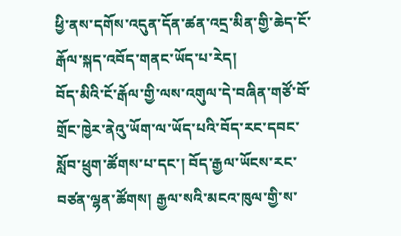ཕྱི་ནས་དགོས་འདུན་དོན་ཚན་འདྲ་མིན་གྱི་ཆེད་ངོ་རྒོལ་སྐད་འབོད་གནང་ཡོད་པ་རེད།
བོད་མིའི་ངོ་རྒོལ་གྱི་ལས་འགུལ་དེ་བཞིན་གཙོ་བོ་གྲོང་ཁྱེར་ནེའུ་ཡོག་ལ་ཡོད་པའི་བོད་རང་དབང་སློབ་ཕྲུག་ཚོགས་པ་དང་། བོད་རྒྱལ་ཡོངས་རང་བཙན་ལྷན་ཚོགས། རྒྱལ་སའི་མངའ་ཁུལ་གྱི་ས་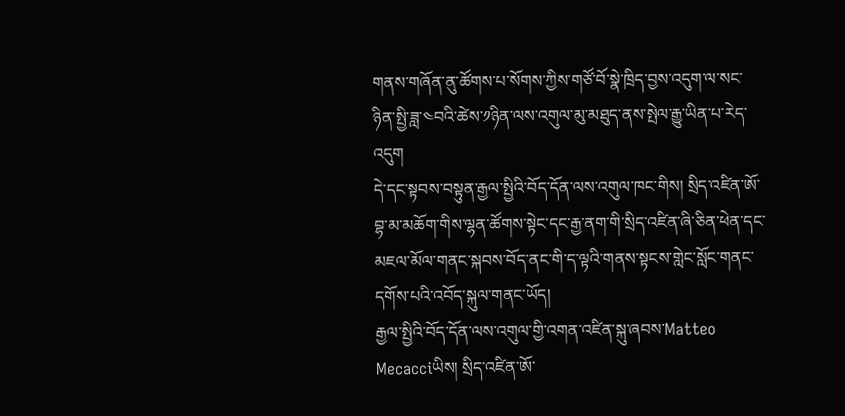གནས་གཞོན་ནུ་ཚོགས་པ་སོགས་ཀྱིས་གཙོ་བོ་སྣེ་ཁྲིད་བྱས་འདུག་ལ་སང་ཉིན་སྤྱི་ཟླ་༤བའི་ཚེས་༡ཉིན་ལས་འགུལ་མུ་མཐུད་ནས་སྤེལ་རྒྱུ་ཡིན་པ་རེད་འདུག
དེ་དང་སྟབས་བསྟུན་རྒྱལ་སྤྱིའི་བོད་དོན་ལས་འགུལ་ཁང་གིས། སྲིད་འཛིན་ཨོ་བྷ་མ་མཆོག་གིས་ལྷན་ཚོགས་སྟེང་དང་རྒྱ་ནག་གི་སྲིད་འཛིན་ཞི་ཅིན་ཕེན་དང་མཇལ་མོལ་གནང་སྐབས་བོད་ནང་གི་ད་ལྟའི་གནས་སྟངས་གླེང་སློང་གནང་དགོས་པའི་འབོད་སྐུལ་གནང་ཡོད།
རྒྱལ་སྤྱིའི་བོད་དོན་ལས་འགུལ་གྱི་འགན་འཛིན་སྐུ་ཞབས་Matteo Mecacciཡིས། སྲིད་འཛིན་ཨོ་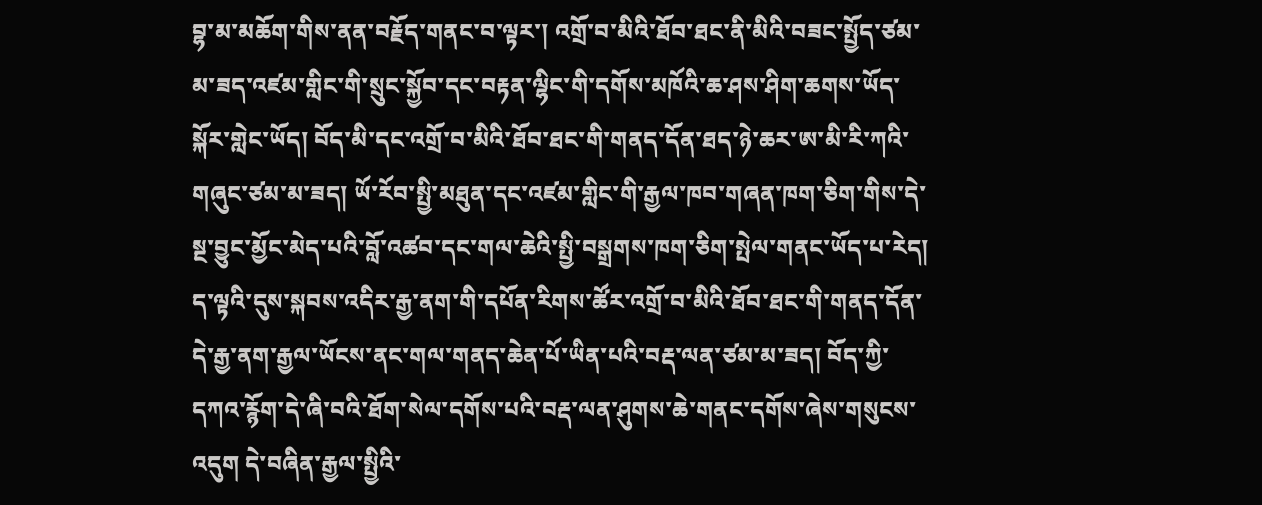བྷ་མ་མཆོག་གིས་ནན་བརྗོད་གནང་བ་ལྟར་། འགྲོ་བ་མིའི་ཐོབ་ཐང་ནི་མིའི་བཟང་སྤྱོད་ཙམ་མ་ཟད་འཛམ་གླིང་གི་སྲུང་སྐྱོབ་དང་བརྟན་ལྷིང་གི་དགོས་མཁོའི་ཆ་ཤས་ཤིག་ཆགས་ཡོད་སྐོར་གླེང་ཡོད། བོད་མི་དང་འགྲོ་བ་མིའི་ཐོབ་ཐང་གི་གནད་དོན་ཐད་ཉེ་ཆར་ཨ་མི་རི་ཀའི་གཞུང་ཙམ་མ་ཟད། ཡོ་རོབ་སྤྱི་མཐུན་དང་འཛམ་གླིང་གི་རྒྱལ་ཁབ་གཞན་ཁག་ཅིག་གིས་དེ་སྔ་བྱུང་མྱོང་མེད་པའི་བློ་འཚབ་དང་གལ་ཆེའི་སྤྱི་བསྒྲགས་ཁག་ཅིག་སྤེལ་གནང་ཡོད་པ་རེད།
ད་ལྟའི་དུས་སྐབས་འདིར་རྒྱ་ནག་གི་དཔོན་རིགས་ཚོར་འགྲོ་བ་མིའི་ཐོབ་ཐང་གི་གནད་དོན་དེ་རྒྱ་ནག་རྒྱལ་ཡོངས་ནང་གལ་གནད་ཆེན་པོ་ཡིན་པའི་བརྡ་ལན་ཙམ་མ་ཟད། བོད་ཀྱི་དཀའ་རྙོག་དེ་ཞི་བའི་ཐོག་སེལ་དགོས་པའི་བརྡ་ལན་ཤུགས་ཆེ་གནང་དགོས་ཞེས་གསུངས་འདུག དེ་བཞིན་རྒྱལ་སྤྱིའི་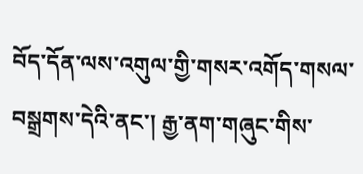བོད་དོན་ལས་འགུལ་གྱི་གསར་འགོད་གསལ་བསྒྲགས་དེའི་ནང་། རྒྱ་ནག་གཞུང་གིས་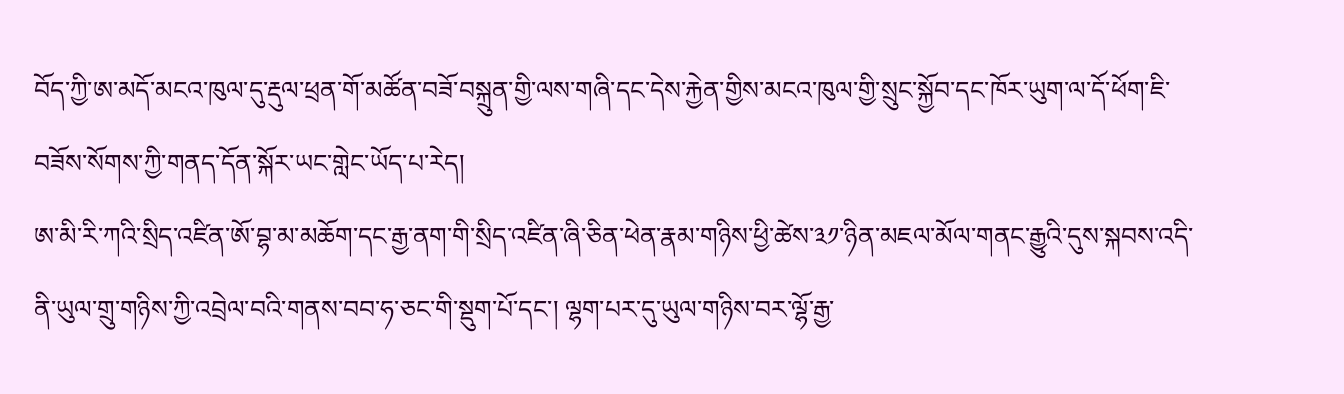བོད་ཀྱི་ཨ་མདོ་མངའ་ཁུལ་དུ་རྡུལ་ཕྲན་གོ་མཚོན་བཟོ་བསྐྲུན་གྱི་ལས་གཞི་དང་དེས་རྐྱེན་གྱིས་མངའ་ཁུལ་གྱི་སྲུང་སྐྱོབ་དང་ཁོར་ཡུག་ལ་དོ་ཕོག་ཇི་བཟོས་སོགས་ཀྱི་གནད་དོན་སྐོར་ཡང་གླེང་ཡོད་པ་རེད།
ཨ་མི་རི་ཀའི་སྲིད་འཛིན་ཨོ་བྷ་མ་མཆོག་དང་རྒྱ་ནག་གི་སྲིད་འཛིན་ཞི་ཅིན་ཕེན་རྣམ་གཉིས་ཕྱི་ཚེས་༣༡་ཉིན་མཇལ་མོལ་གནང་རྒྱུའི་དུས་སྐབས་འདི་ནི་ཡུལ་གྲུ་གཉིས་ཀྱི་འབྲེལ་བའི་གནས་བབ་ཧ་ཅང་གི་སྡུག་པོ་དང་། ལྷག་པར་དུ་ཡུལ་གཉིས་བར་ལྷོ་རྒྱ་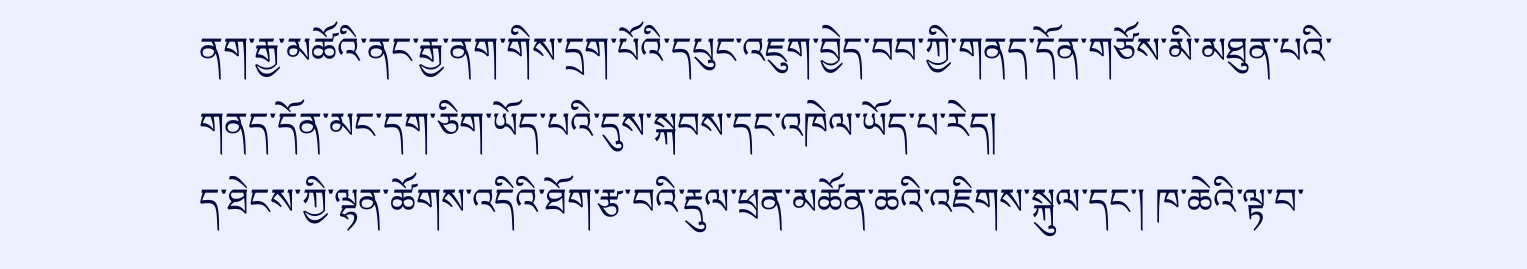ནག་རྒྱ་མཚོའི་ནང་རྒྱ་ནག་གིས་དྲག་པོའི་དཔུང་འཇུག་བྱེད་བབ་ཀྱི་གནད་དོན་གཙོས་མི་མཐུན་པའི་གནད་དོན་མང་དག་ཅིག་ཡོད་པའི་དུས་སྐབས་དང་འཁེལ་ཡོད་པ་རེད།
ད་ཐེངས་ཀྱི་ལྷན་ཚོགས་འདིའི་ཐོག་རྩ་བའི་རྡུལ་ཕྲན་མཚོན་ཆའི་འཇིགས་སྐུལ་དང་། ཁ་ཆེའི་ལྟ་བ་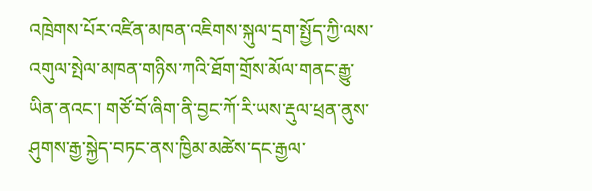འཁྲེགས་པོར་འཛིན་མཁན་འཇིགས་སྐུལ་དྲག་སྤྱོད་ཀྱི་ལས་འགུལ་སྤེལ་མཁན་གཉིས་ཀའི་ཐོག་གྲོས་མོལ་གནང་རྒྱུ་ཡིན་ནའང་། གཙོ་བོ་ཞིག་ནི་བྱང་ཀོ་རི་ཡས་རྡུལ་ཕྲན་ནུས་ཤུགས་རྒྱ་སྐྱེད་བཏང་ནས་ཁྱིམ་མཚེས་དང་རྒྱལ་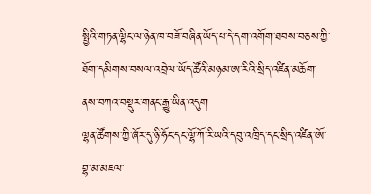སྤྱིའི་གཏན་ལྷིང་ལ་ཉེན་ཁ་བཟོ་བཞིན་ཡོད་པ་དེ་དག་འགོག་ཐབས་བཅས་ཀྱི་ཐོག་དམིགས་བསལ་འབྲེལ་ཡོད་ཚོའི་མཉམ་ཨ་རིའི་སྲིད་འཛིན་མཆོག་ནས་བཀའ་བསྡུར་གནང་རྒྱུ་ཡིན་འདུག
ལྷན་ཚོགས་ཀྱི་ཞོར་དུ་ཉི་ཧོང་དང་ལྷོ་ཀོ་རི་ཡའི་དབུ་འཁྲིད་དང་སྲིད་འཛིན་ཨོ་བྷ་མ་མཇལ་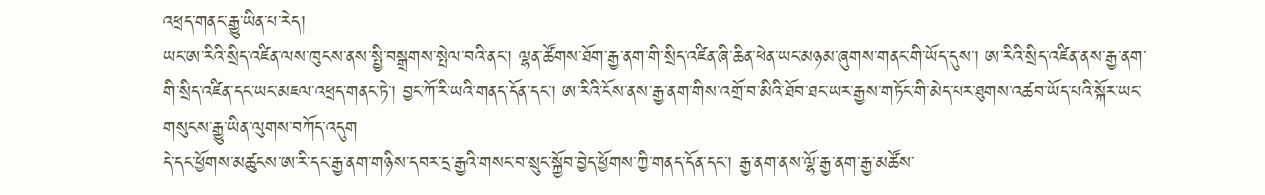འཕྲད་གནང་རྒྱུ་ཡིན་པ་རེད།
ཡང་ཨ་རིའི་སྲིད་འཛིན་ལས་ཁུངས་ནས་སྤྱི་བསྒྲགས་སྤེལ་བའི་ནང་། ལྷན་ཚོགས་ཐོག་རྒྱ་ནག་གི་སྲིད་འཛིན་ཞི་ཆིན་ཕེན་ཡང་མཉམ་ཞུགས་གནང་གི་ཡོད་དུས་། ཨ་རིའི་སྲིད་འཛིན་ནས་རྒྱ་ནག་གི་སྲིད་འཛིན་དང་ཡང་མཇལ་འཕྲད་གནང་ཏེ་། བྱང་ཀོ་རི་ཡའི་གནད་དོན་དང་། ཨ་རིའི་ངོས་ནས་རྒྱ་ནག་གིས་འགྲོ་བ་མིའི་ཐོབ་ཐང་ཡར་རྒྱས་གཏོང་གི་མེད་པར་ཐུགས་འཚབ་ཡོད་པའི་སྐོར་ཡང་གསུངས་རྒྱུ་ཡིན་ལུགས་བཀོད་འདུག
དེ་དང་ཕྱོགས་མཚུངས་ཨ་རི་དང་རྒྱ་ནག་གཉིས་དབར་དྲ་རྒྱའི་གསང་བ་སྲུང་སྐྱོབ་བྱེད་ཕྱོགས་ཀྱི་གནད་དོན་དང་། རྒྱ་ནག་ནས་ལྷོ་རྒྱ་ནག་རྒྱ་མཚོས་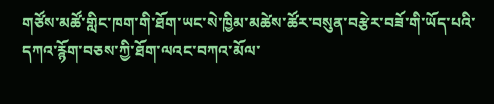གཙོས་མཚོ་གླིང་ཁག་གི་ཐོག་ཡང་སེ་ཁྱིམ་མཚེས་ཚོར་བསུན་བརྩེར་བཟོ་གི་ཡོད་པའི་དཀའ་རྙོག་བཅས་ཀྱི་ཐོག་ལའང་བཀའ་མོལ་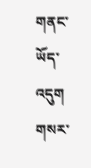གནང་ཡོད་འདུག
གསར་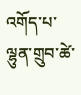འགོད་པ་ལྷུན་གྲུབ་ཚེ་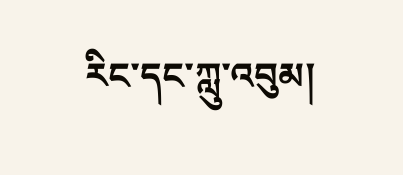རིང་དང་ཀླུ་འབུམ།